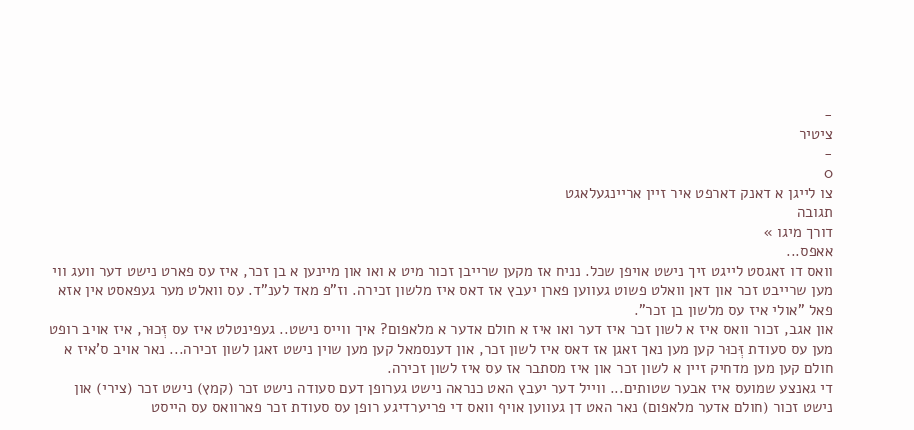-
ציטיר
-
0
צו לייגן א דאנק דארפט איר זיין אריינגעלאגט
תגובה
דורך מיגו »
אאפס...
וואס דו זאגסט לייגט זיך נישט אויפן שכל. נניח אז מקען שרייבן זכור מיט א ואו און מיינען א בן זכר, איז עס פארט נישט דער וועג ווי מען שרייבט זכר און דאן וואלט פשוט געווען פארן יעבץ אז דאס איז מלשון זכירה. וז"פ מאד לענ"ד. עס וואלט מער געפאסט אין אזא פאל "אולי איז עס מלשון בן זכר".
און אגב, זכור וואס איז א לשון זכר איז דער ואו איז א חולם אדער א מלאפום? איך ווייס נישט.. געפינטלט איז עס זְּכוּר, איז אויב רופט מען עס סעודת זְּכוּר קען מען נאך זאגן אז דאס איז לשון זכר, און דענסמאל קען מען שוין נישט זאגן לשון זכירה... נאר אויב ס'איז א חולם קען מען מדחיק זיין א לשון זכר און איז מסתבר אז עס איז לשון זכירה.
די גאנצע שמועס איז אבער שטותים... ווייל דער יעבץ האט כנראה נישט גערופן דעם סעודה נישט זכר (קמץ) נישט זכר (צירי) און נישט זכור (חולם אדער מלאפום) נאר האט דן געווען אויף וואס די פריערדיגע רופן עס סעודת זכר פארוואס עס הייסט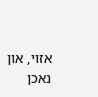אזוי, און נאכן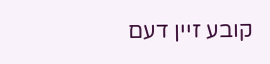קובע זיין דעם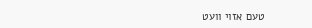טעם אזוי וועט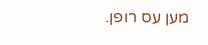מען עס רופן.